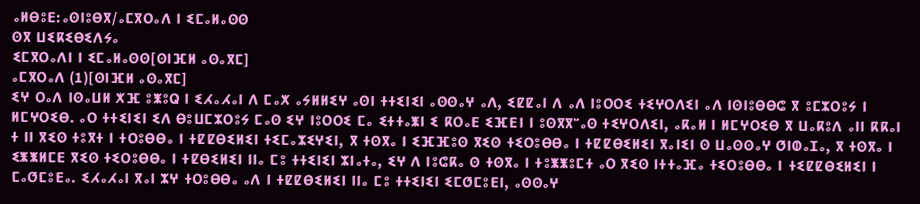ⴰⵍⴱⵓⴹ:ⴰⵙⵏⵓⴱⴳ/ⴰⵎⴳⵔⴰⴷ ⵏ ⵉⵎⴰⵍⴰⵙⵙ
ⵙⴳ ⵡⵉⴽⵉⴱⵉⴷⵢⴰ
ⵉⵎⴳⵔⴰⴷⵏ ⵏ ⵉⵎⴰⵍⴰⵙⵙ[ⵙⵏⴼⵍ ⴰⵙⴰⴳⵎ]
ⴰⵎⴳⵔⴰⴷ (1)[ⵙⵏⴼⵍ ⴰⵙⴰⴳⵎ]
ⵉⵖ ⵔⴰⴷ ⵏⵙⴰⵡⵍ ⵅⴼ ⵓⵥⵓⵕ ⵏ ⵉⵃⴰⵃⴰⵏ ⴷ ⵎⴰⵅ ⴰⵢⵍⵍⵉⵖ ⴰⵙⵏ ⵜⵜⵉⵏⵉⵏ ⴰⵙⵙⴰⵖ ⴰⴷ, ⵉⵇⵇⴰⵏ ⴷ ⴰⴷ ⵏⵓⵔⵔⵉ ⵜⵉⵖⵔⴷⵉⵏ ⴰⴷ ⵏⵙⵏⵓⴱⴱⵛ ⴳ ⵓⵎⵣⵔⵓⵢ ⵏ ⵍⵎⵖⵔⵉⴱ. ⴰⵔ ⵜⵜⵉⵏⵉⵏ ⵉⴷ ⴱⵓⵡⵎⵣⵔⵓⵢ ⵎⴰⵙ ⵉⵖ ⵏⵓⵔⵔⵉ ⵎⴰ ⵉⵜⵜⴰⵥⵏ ⵉ ⴽⵔⴰⴹ ⵉⴼⴹⵏ ⵏ ⵓⵙⴳⴳⵯⴰⵙ ⵜⵉⵖⵔⴷⵉⵏ, ⴰⴽⴰⵍ ⵏ ⵍⵎⵖⵔⵉⴱ ⴳ ⵡⴰⴽⵓⴷ ⴰⵏⵏ ⴽⴽⴰⵏ ⵜ ⵏⵏ ⴳⵉⵙ ⵜⵓⴳⵜ ⵏ ⵜⵔⵓⴱⴱⴰ ⵏ ⵜⵇⵇⴱⵉⵍⵉⵏ ⵜⵉⵎⴰⵣⵉⵖⵉⵏ, ⴳ ⵜⵙⴳⴰ ⵏ ⵉⴼⴼⵓⵙ ⴳⵉⵙ ⵜⵉⵔⵓⴱⴱⴰ ⵏ ⵜⵇⵇⴱⵉⵍⵉⵏ ⴳⴰⵏⵉⵏ ⵙ ⵡⴰⵙⵙⴰⵖ ⵚⵏⵀⴰⵊⴰ, ⴳ ⵜⵙⴳⴰ ⵏ ⵉⵥⵥⵍⵎⴹ ⴳⵉⵙ ⵜⵉⵔⵓⴱⴱⴰ ⵏ ⵜⵇⴱⵉⵍⵉⵏ ⵏⵏⴰ ⵎⵓ ⵜⵜⵉⵏⵉⵏ ⵣⵏⴰⵜⴰ, ⵉⵖ ⴷ ⵏⵓⵛⴽⴰ ⵙ ⵜⵙⴳⴰ ⵏ ⵜⵓⵥⵥⵓⵎⵜ ⴰⵔ ⴳⵉⵙ ⵏⵜⵜⴰⴼⴰ ⵜⵉⵔⵓⴱⴱⴰ ⵏ ⵜⵉⵇⵇⴱⵉⵍⵉⵏ ⵏ ⵎⴰⵚⵎⵓⴹⴰ. ⵉⵃⴰⵃⴰⵏ ⴳⴰⵏ ⵣⵖ ⵜⵔⵓⴱⴱⴰ ⴰⴷ ⵏ ⵜⵇⵇⴱⵉⵍⵉⵏ ⵏⵏⴰ ⵎⵓ ⵜⵜⵉⵏⵉⵏ ⵉⵎⵚⵎⵓⴹⵏ, ⴰⵙⵙⴰⵖ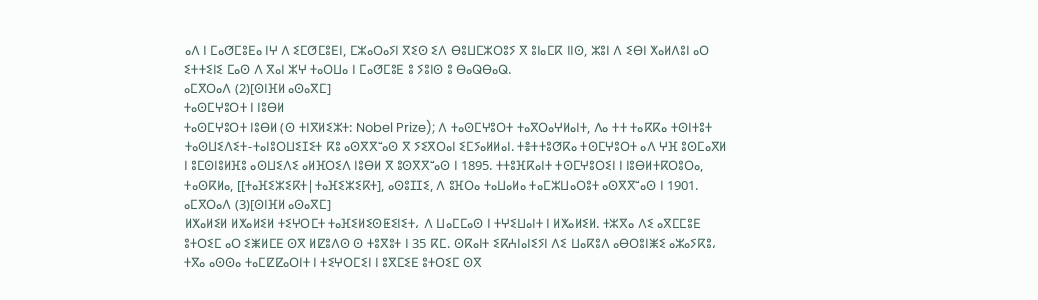ⴰⴷ ⵏ ⵎⴰⵚⵎⵓⴹⴰ ⵏⵖ ⴷ ⵉⵎⵚⵎⵓⴹⵏ, ⵎⵣⴰⵔⴰⵢⵏ ⴳⵉⵙ ⵉⴷ ⴱⵓⵡⵎⵣⵔⵓⵢ ⴳ ⵓⵏⴰⵎⴽ ⵏⵏⵙ, ⵣⵓⵏ ⴷ ⵉⴱⵏ ⵅⴰⵍⴷⵓⵏ ⴰⵔ ⵉⵜⵜⵉⵏⵉ ⵎⴰⵙ ⴷ ⴳⴰⵏ ⵣⵖ ⵜⴰⵔⵡⴰ ⵏ ⵎⴰⵚⵎⵓⴹ ⵓ ⵢⵓⵏⵙ ⵓ ⴱⴰⵕⴱⴰⵕ.
ⴰⵎⴳⵔⴰⴷ (2)[ⵙⵏⴼⵍ ⴰⵙⴰⴳⵎ]
ⵜⴰⵙⵎⵖⵓⵔⵜ ⵏ ⵏⵓⴱⵍ
ⵜⴰⵙⵎⵖⵓⵔⵜ ⵏⵓⴱⵍ (ⵙ ⵜⵏⴳⵍⵉⵣⵜ: Nobel Prize); ⴷ ⵜⴰⵙⵎⵖⵓⵔⵜ ⵜⴰⴳⵔⴰⵖⵍⴰⵏⵜ, ⴷⴰ ⵜⵜ ⵜⴰⴽⴽⴰ ⵜⵙⵏⵜⵓⵜ ⵜⴰⵙⵡⵉⴷⵉⵜ-ⵜⴰⵏⵓⵔⵡⵉⵊⵉⵜ ⴽⵓ ⴰⵙⴳⴳⵯⴰⵙ ⴳ ⵢⵉⴳⵔⴰⵏ ⵉⵎⵢⴰⵍⵍⴰⵏ. ⵜⴻⵜⵜⵓⵚⴽⴰ ⵜⵙⵎⵖⵓⵔⵜ ⴰⴷ ⵖⴼ ⵓⵙⵎⴰⴳⵍ ⵏ ⵓⵎⵙⵏⵓⵍⴼⵓ ⴰⵙⵡⵉⴷⵉ ⴰⵍⴼⵔⵉⴷ ⵏⵓⴱⵍ ⴳ ⵓⵙⴳⴳⵯⴰⵙ ⵏ 1895. ⵜⵜⵓⴼⴽⴰⵏⵜ ⵜⵙⵎⵖⵓⵔⵉⵏ ⵏ ⵏⵓⴱⵍⵜⴽⵔⵓⵔⴰ, ⵜⴰⵙⴽⵍⴰ, [[ⵜⴰⴼⵉⵣⵉⴽⵜ|ⵜⴰⴼⵉⵣⵉⴽⵜ], ⴰⵙⵓⵊⵊⵉ, ⴷ ⵓⴼⵔⴰ ⵜⴰⵡⴰⵍⴰ ⵜⴰⵎⵣⵡⴰⵔⵓⵜ ⴰⵙⴳⴳⵯⴰⵙ ⵏ 1901.
ⴰⵎⴳⵔⴰⴷ (3)[ⵙⵏⴼⵍ ⴰⵙⴰⴳⵎ]
ⵍⵅⴰⵍⵉⵍ ⵍⵅⴰⵍⵉⵍ ⵜⵉⵖⵔⵎⵜ ⵜⴰⴼⵉⵍⵉⵙⵟⵉⵏⵉⵜ، ⴷ ⵡⴰⵎⵎⴰⵙ ⵏ ⵜⵖⵉⵡⴰⵏⵜ ⵏ ⵍⵅⴰⵍⵉⵍ. ⵜⵣⴳⴰ ⴷⵉ ⴰⴳⵎⵎⵓⴹ ⵓⵜⵔⵉⵎ ⴰⵔ ⵉⵥⵍⵎⴹ ⵙⴳ ⵍⵇⵓⴷⵙ ⵙ ⵜⵓⴳⵓⵜ ⵏ 35 ⴽⵎ. ⵙⴽⴰⵏⵜ ⵉⴽⵄⵏⴰⵏⵉⵢⵏ ⴷⵉ ⵡⴰⴽⵓⴷ ⴰⴱⵔⵓⵏⵥⵉ ⴰⵣⴰⵢⴽⵓ، ⵜⴳⴰ ⴰⵙⵙⴰ ⵜⴰⵎⵇⵇⴰⵔⵏⵜ ⵏ ⵜⵉⵖⵔⵎⵉⵏ ⵏ ⵓⴳⵎⵉⴹ ⵓⵜⵔⵉⵎ ⵙⴳ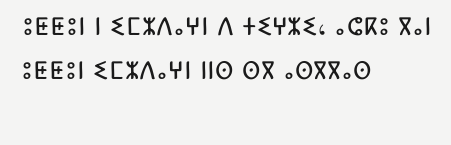ⵓⵟⵟⵓⵏ ⵏ ⵉⵎⵣⴷⴰⵖⵏ ⴷ ⵜⵉⵖⵣⵉ، ⴰⵛⴽⵓ ⴳⴰⵏ ⵓⵟⵟⵓⵏ ⵉⵎⵣⴷⴰⵖⵏ ⵏⵏⵙ ⵙⴳ ⴰⵙⴳⴳⴰⵙ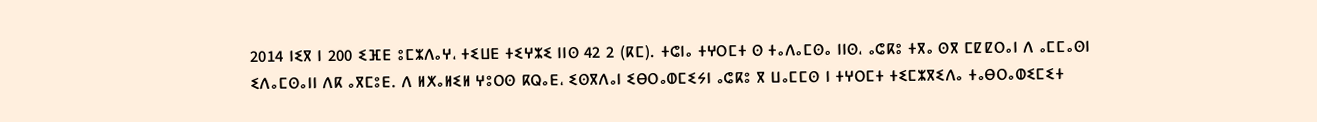2014 ⵏⵉⴳ ⵏ 200 ⵉⴼⴹ ⵓⵎⵣⴷⴰⵖ، ⵜⵉⵡⴹ ⵜⵉⵖⵣⵉ ⵏⵏⵙ 42 2 (ⴽⵎ). ⵜⵛⵏⴰ ⵜⵖⵔⵎⵜ ⵙ ⵜⴰⴷⴰⵎⵙⴰ ⵏⵏⵙ، ⴰⵛⴽⵓ ⵜⴳⴰ ⵙⴳ ⵎⵇⵇⵔⴰⵏ ⴷ ⴰⵎⵎⴰⵙⵏ ⵉⴷⴰⵎⵙⴰⵏⵏ ⴷⴽ ⴰⴳⵎⵓⴹ. ⴷ ⵍⵅⴰⵍⵉⵍ ⵖⵓⵔⵙ ⴽⵕⴰⴹ، ⵉⵙⴳⴷⴰⵏ ⵉⴱⵔⴰⵀⵎⵉⵢⵏ ⴰⵛⴽⵓ ⴳ ⵡⴰⵎⵎⵙ ⵏ ⵜⵖⵔⵎⵜ ⵜⵉⵎⵣⴳⵉⴷⴰ ⵜⴰⴱⵔⴰⵀⵉⵎⵉⵜ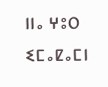ⵏⵏⴰ ⵖⵓⵔ ⵉⵎⴰⵇⴰⵎⵏ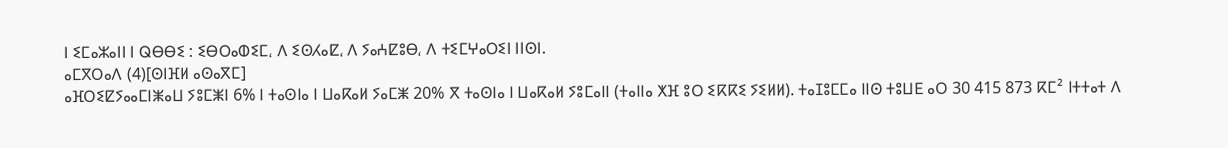ⵏ ⵉⵎⴰⵣⴰⵏⵏ ⵏ ⵕⴱⴱⵉ : ⵉⴱⵔⴰⵀⵉⵎ، ⴷ ⵉⵙⵃⴰⵇ، ⴷ ⵢⴰⵄⵇⵓⴱ، ⴷ ⵜⵉⵎⵖⴰⵔⵉⵏ ⵏⵏⵙⵏ.
ⴰⵎⴳⵔⴰⴷ (4)[ⵙⵏⴼⵍ ⴰⵙⴰⴳⵎ]
ⴰⴼⵔⵉⵇⵢⴰⴰⵎⵏⵥⴰⵡ ⵢⵓⵎⵥⵏ 6% ⵏ ⵜⴰⵙⵏⴰ ⵏ ⵡⴰⴽⴰⵍ ⵢⴰⵎⵥ 20% ⴳ ⵜⴰⵙⵏⴰ ⵏ ⵡⴰⴽⴰⵍ ⵢⵓⵎⴰⵏⵏ (ⵜⴰⵏⵏⴰ ⵅⴼ ⵓⵔ ⵉⴽⴽⵉ ⵢⵉⵍⵍ). ⵜⴰⵊⵓⵎⵎⴰ ⵏⵏⵙ ⵜⵓⵡⴹ ⴰⵔ 30 415 873 ⴽⵎ² ⵏⵜⵜⴰⵜ ⴷ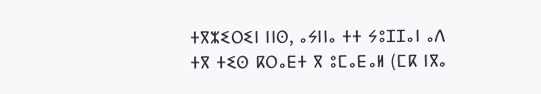ⵜⴳⵣⵉⵔⵉⵏ ⵏⵏⵙ, ⴰⵢⵏⵏⴰ ⵜⵜ ⵢⵓⵊⵊⴰⵏ ⴰⴷ ⵜⴳ ⵜⵉⵙ ⴽⵔⴰⴹⵜ ⴳ ⵓⵎⴰⴹⴰⵍ (ⵎⴽ ⵏⴳⴰ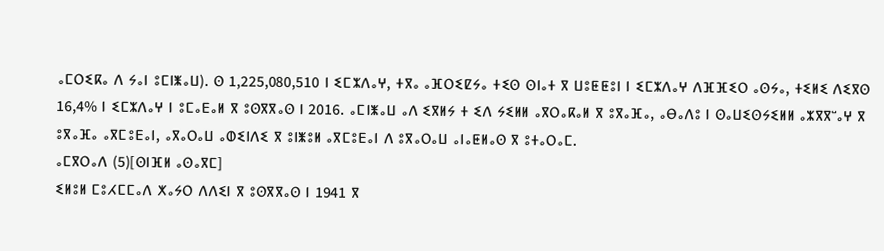ⴰⵎⵔⵉⴽⴰ ⴷ ⵢⴰⵏ ⵓⵎⵏⵥⴰⵡ). ⵙ 1,225,080,510 ⵏ ⵉⵎⵣⴷⴰⵖ, ⵜⴳⴰ ⴰⴼⵔⵉⵇⵢⴰ ⵜⵉⵙ ⵙⵏⴰⵜ ⴳ ⵡⵓⵟⵟⵓⵏ ⵏ ⵉⵎⵣⴷⴰⵖ ⴷⴼⴼⵉⵔ ⴰⵙⵢⴰ, ⵜⵉⵍⵉ ⴷⵉⴳⵙ 16,4% ⵏ ⵉⵎⵣⴷⴰⵖ ⵏ ⵓⵎⴰⴹⴰⵍ ⴳ ⵓⵙⴳⴳⴰⵙ ⵏ 2016. ⴰⵎⵏⵥⴰⵡ ⴰⴷ ⵉⴳⵍⵢ ⵜ ⵉⴷ ⵢⵉⵍⵍ ⴰⴳⵔⴰⴽⴰⵍ ⴳ ⵓⴳⴰⴼⴰ, ⴰⴱⴰⴷⵓ ⵏ ⵙⴰⵡⵉⵙⵢⵉⵍⵍ ⴰⵣⴳⴳⵯⴰⵖ ⴳ ⵓⴳⴰⴼⴰ ⴰⴳⵎⵓⴹⴰⵏ, ⴰⴳⴰⵔⴰⵡ ⴰⵀⵉⵏⴷⵉ ⴳ ⵓⵏⵥⵓⵍ ⴰⴳⵎⵓⴹⴰⵏ ⴷ ⵓⴳⴰⵔⴰⵡ ⴰⵏⴰⵟⵍⴰⵙ ⴳ ⵓⵜⴰⵔⴰⵎ.
ⴰⵎⴳⵔⴰⴷ (5)[ⵙⵏⴼⵍ ⴰⵙⴰⴳⵎ]
ⵉⵍⵓⵍ ⵎⵓⵃⵎⵎⴰⴷ ⵅⴰⵢⵔ ⴷⴷⵉⵏ ⴳ ⵓⵙⴳⴳⴰⵙ ⵏ 1941 ⴳ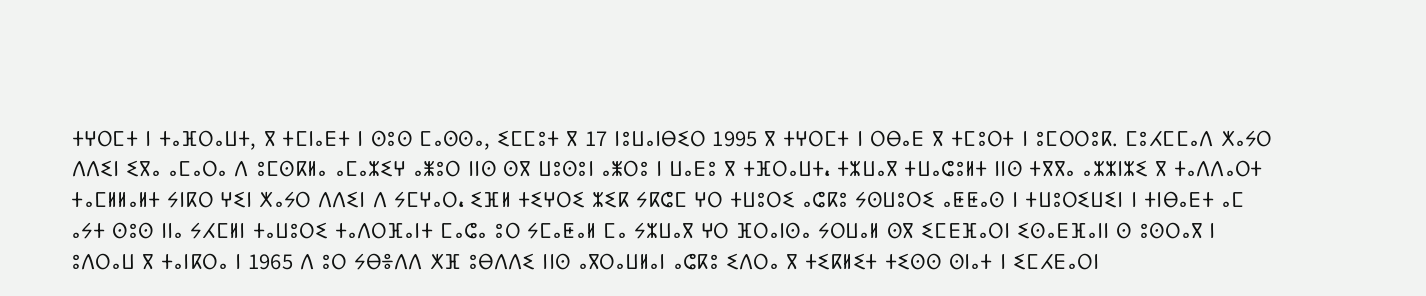ⵜⵖⵔⵎⵜ ⵏ ⵜⴰⴼⵔⴰⵡⵜ, ⴳ ⵜⵎⵏⴰⴹⵜ ⵏ ⵙⵓⵙ ⵎⴰⵙⵙⴰ, ⵉⵎⵎⵓⵜ ⴳ 17 ⵏⵓⵡⴰⵏⴱⵉⵔ 1995 ⴳ ⵜⵖⵔⵎⵜ ⵏ ⵔⴱⴰⴹ ⴳ ⵜⵎⵓⵔⵜ ⵏ ⵓⵎⵔⵔⵓⴽ. ⵎⵓⵃⵎⵎⴰⴷ ⵅⴰⵢⵔ ⴷⴷⵉⵏ ⵉⴳⴰ ⴰⵎⴰⵔⴰ ⴷ ⵓⵎⵙⴽⵍⴰ ⴰⵎⴰⵣⵉⵖ ⴰⵥⵓⵔ ⵏⵏⵙ ⵙⴳ ⵡⵓⵙⵓⵏ ⴰⵥⵔⵓ ⵏ ⵡⴰⴹⵓ ⴳ ⵜⴼⵔⴰⵡⵜ، ⵜⵣⵡⴰⴳ ⵜⵡⴰⵛⵓⵍⵜ ⵏⵏⵙ ⵜⴳⴳⴰ ⴰⵣⵣⵏⵣⵉ ⴳ ⵜⴰⴷⴷⴰⵔⵜ ⵜⴰⵎⵍⵍⴰⵍⵜ ⵢⵏⴽⵔ ⵖⵉⵏ ⵅⴰⵢⵔ ⴷⴷⵉⵏ ⴷ ⵢⵎⵖⴰⵔ، ⵉⴼⵍ ⵜⵉⵖⵔⵉ ⵣⵉⴽ ⵢⴽⵛⵎ ⵖⵔ ⵜⵡⵓⵔⵉ ⴰⵛⴽⵓ ⵢⵙⵡⵓⵔⵉ ⴰⵟⵟⴰⵙ ⵏ ⵜⵡⵓⵔⵉⵡⵉⵏ ⵏ ⵜⵏⴱⴰⴹⵜ ⴰⵎ ⴰⵢⵜ ⵙⵓⵙ ⵏⵏⴰ ⵢⵃⵎⵍⵏ ⵜⴰⵡⵓⵔⵉ ⵜⴰⴷⵔⴼⴰⵏⵜ ⵎⴰⵛⴰ ⵓⵔ ⵢⵎⴰⵟⴰⵍ ⵎⴰ ⵢⵣⵡⴰⴳ ⵖⵔ ⴼⵔⴰⵏⵙⴰ ⵢⵔⵡⴰⵍ ⵙⴳ ⵉⵎⴹⴼⴰⵔⵏ ⵉⵙⴰⴹⴼⴰⵏⵏ ⵙ ⵓⵙⵔⴰⴳ ⵏ ⵓⴷⵔⴰⵡ ⴳ ⵜⴰⵏⴽⵔⴰ ⵏ 1965 ⴷ ⵓⵔ ⵢⴱⴻⴷⴷ ⵅⴼ ⵓⴱⴷⴷⵉ ⵏⵏⵙ ⴰⴳⵔⴰⵡⵍⴰⵏ ⴰⵛⴽⵓ ⵉⴷⵔⴰ ⴳ ⵜⵉⴽⵍⵉⵜ ⵜⵉⵙⵙ ⵙⵏⴰⵜ ⵏ ⵉⵎⵃⴹⴰⵔⵏ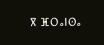ⴳ ⴼⵔⴰⵏⵙⴰ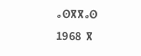ⴰⵙⴳⴳⴰⵙ 1968 ⴳ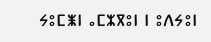ⵢⵓⵎⵥⵏ ⴰⵎⵣⴳⵓⵏ ⵏ ⵓⴷⵢⵓⵏ